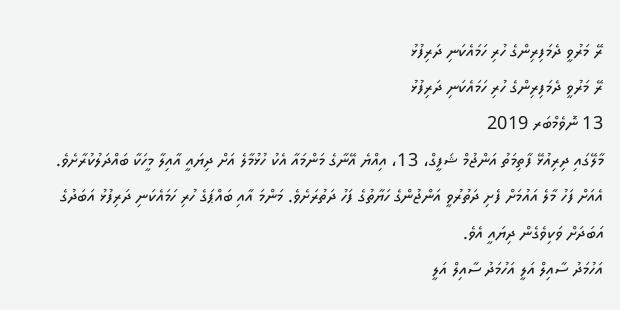ރޭ މަރުވީ ދެމަފިރިންގެ ހުރި ހަމައެކަނި ދަރިފުޅު
ރޭ މަރުވީ ދެމަފިރިންގެ ހުރި ހަމައެކަނި ދަރިފުޅު
13 ނޮވެމްބަރ 2019
މާލޭގައި ދިރިއުޅޭ ފާތިމަތު އަންޖުމް ޝަފީގް، 13، އިއްޔެ އޭނާގެ މަންމައާ އެކު ހުޅުމާލެ އަށް ދިޔައީ އާއިލާ މީހަކާ ބައްދަލުކުރާށެވެ. އެއަށް ފަހު މާލެ އައުމަށް ފެށި ދަތުރުވީ އަންޖުންގެ ހަޔާތުގެ ފަހު ދަތުރަށެވެ. މަންމަ އާއި ބައްޕަގެ ހުރި ހަމައެކަނި ދަރިފުޅު އަބަދުގެ އަބަދަށް ވަކިވެގެން ދިޔައީ އެވެ.
އަހުމަދު ސާއިލް އަލީ އަހުމަދު ސާއިލް އަލީ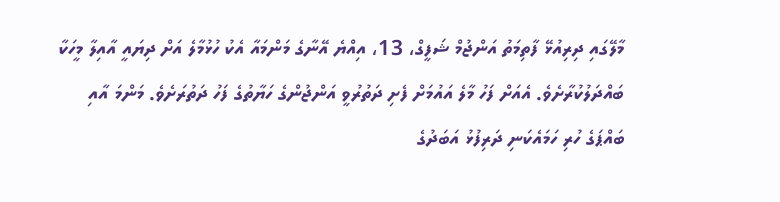މާލޭގައި ދިރިއުޅޭ ފާތިމަތު އަންޖުމް ޝަފީގް، 13، އިއްޔެ އޭނާގެ މަންމައާ އެކު ހުޅުމާލެ އަށް ދިޔައީ އާއިލާ މީހަކާ ބައްދަލުކުރާށެވެ. އެއަށް ފަހު މާލެ އައުމަށް ފެށި ދަތުރުވީ އަންޖުންގެ ހަޔާތުގެ ފަހު ދަތުރަށެވެ. މަންމަ އާއި ބައްޕަގެ ހުރި ހަމައެކަނި ދަރިފުޅު އަބަދުގެ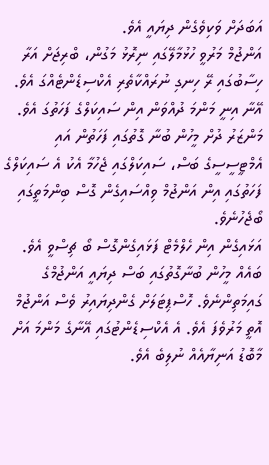އަބަދަށް ވަކިވެގެން ދިޔައީ އެވެ.
އަންޖުމް މަރުވީ ހުޅުމާލޭގައި ނިރޮޅު މަގުން، ބްރިޖަށް އަރާ ހިސާބުގައި ރޭ ހިނގި ނުރައްކާތެރި އެކްސިޑެންޓެއްގަ އެވެ. އޭނާ އިނީ މަންމަ ދުއްވަން އިން ސައިކަލްގެ ފަހަތުގަ އެވެ. މަންޒަރު ދުށް މީހުން ބުނާ ގޮތުގައި ފަހަތުން އައި އެމްޓީސީސީގެ ބަސް، ސައިކަލްގައި ޖެހުމާ އެކު އެ ސައިކަލްގެ ފަހަތުގައި އިން އަންޖުމް ވިއްސައިގެން ގޮސް ބިންމަތީގައި ބޯޖެހުނެވެ.
އަޅައިގެން އިން ހެލްމެޓް ފަޅައިގެންގޮސް ބޯ ޗިސްވީ އެވެ. ބައެއް މީހުން ބުނާގޮތުގައި ބަސް ދިޔައީ އަންޖުމްގެ ގައިމަތިންނެވެ. ހޮސްޕިޓަލަށް ގެންދިޔައިރު ވެސް އަންޖުމް އޮތީ މަރުވެފަ އެވެ. އެ އެކްސިޑެންޓުގައި އޭނާގެ މަންމަ އަށް މާބޮޑު އަނިޔާއެއް ނުލިބެ އެވެ.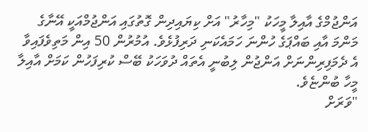އަންޖުމްގެ އާއިލާ މީހަކު "މިހާރު" އަށް ކިޔައިދިން ގޮތުގައި އަންޖުމްއަކީ އޭނާގެ މަންމަ އާއި ބައްޕަގެ ހުންނަ ހަމައެކަނި ދަރިފުޅެވެ. އުމުރުން 50 އިން މަތިވެފައިވާ އެ ދެމަފިރިންނަށް އަންޖުން ލިބުނީ އެތައް ދުވަހަކު ބޭސް ކުރިފަހުން ކަމަށް އާއިލާ މީހާ ބުންޏެވެ.
"ވަރަށް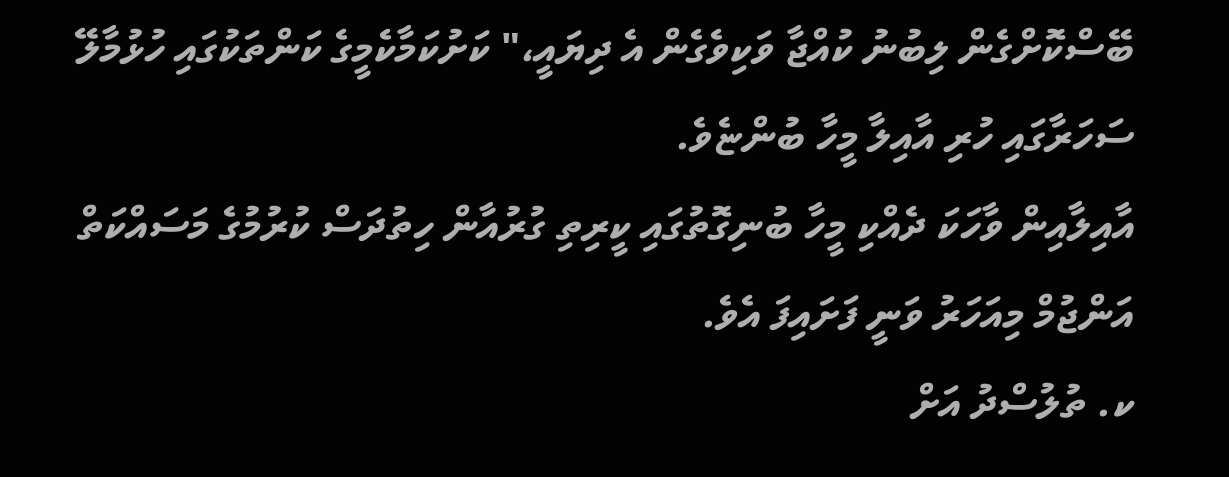ބޭސްކޮށްގެން ލިބުނު ކުއްޖާ ވަކިވެގެން އެ ދިޔައީ،" ކަށުކަމާކެމީގެ ކަންތަކުގައި ހުޅުމާލޭ ސަހަރާގައި ހުރި އާއިލާ މީހާ ބުންޏެވެ.
އާއިލާއިން ވާހަކަ ދެއްކި މީހާ ބުނިގޮތުގައި ކީރިތި ގުރުއާން ހިތުދަސް ކުރުމުގެ މަސައްކަތް އަންޖުމް މިއަހަރު ވަނީ ފަށައިފަ އެވެ.
ކ. ތުލުސްދު އަށް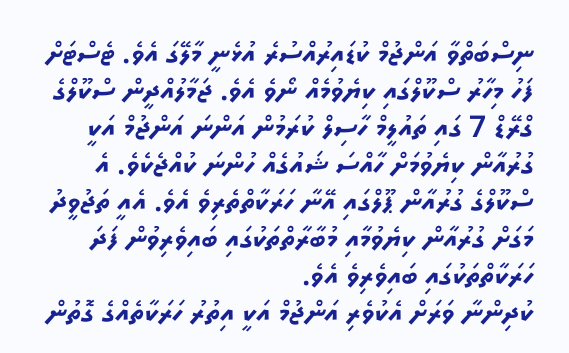ނިސްބަތްވާ އަންޖުމް ކުޑައިރުއްސުރެ އުޅެނީ މާލޭގަ އެވެ. ޓެސްޓަށް ފަހު މިހާރު ސްކޫލްގައި ކިޔެވުމެއް ނޯވެ އެވެ. ޖަމާލުއްދީން ސްކޫލްގެ ގްރޭޑް 7 ގައި ތައުލީމް ހާސިލް ކުރަމުން އަންނަ އަންޖުމް އަކީ ގުރުއާން ކިޔެވުމަށް ހާއްސަ ޝައުގެއް ހުންނަ ކުއްޖެކެވެ. އެ ސްކޫލްގެ ގުރުއާން ޕޫލްގައި އޭނާ ހަރަކާތްތެރިވެ އެވެ. އެއީ ތަޖުވީދު މަގަށް ގުރުއާން ކިޔެވުމާއި މުބާރާތްތަކުގައި ބައިވެރިވުން ފަދަ ހަރަކާތްތަކުގައި ބައިވެރިވެ އެވެ.
ކުދިންނާ ވަރަށް އެކުވެރި އަންޖުމް އަކީ އިތުރު ހަރަކާތެއްގެ ގޮތުން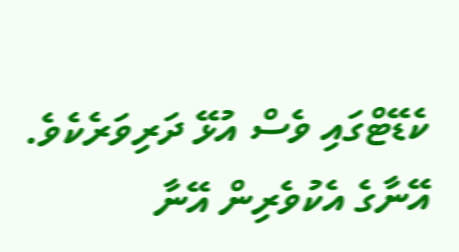ކެޑޭޓްގައި ވެސް އުޅޭ ދަރިވަރެކެވެ. އޭނާގެ އެކުވެރިން އޭނާ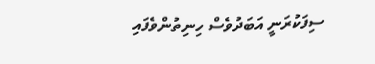ސިފަކުރަނީ އަބަދުވެސް ހިނިތުންވެފައި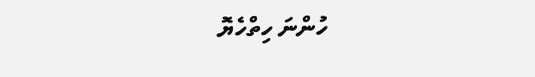ހުންނަ ހިތްހެޔޮ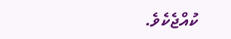ކުއްޖެކެވެ.